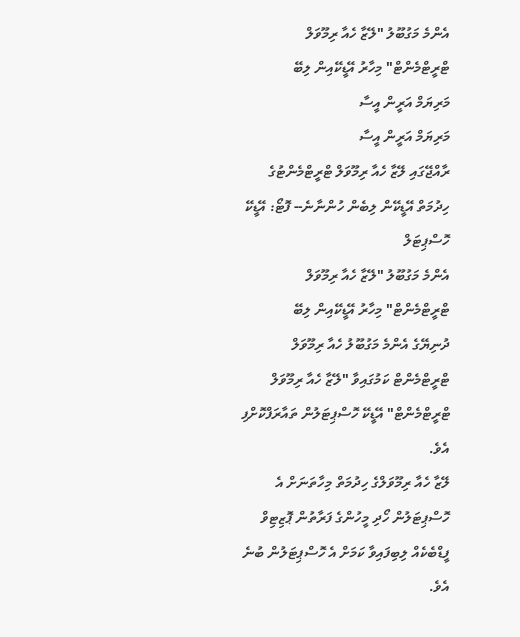އެންމެ މަގުބޫލު "ލޭޒާ ހެއާ ރިމޫވަލް ޓްރީޓްމެންޓް" މިހާރު އޭޑީކޭއިން ލިބޭ
މަރިޔަމް އަރީން އީސާ
މަރިޔަމް އަރީން އީސާ
ރާއްޖޭގައި ލޭޒާ ހެއާ ރިމޫވަލް ޓްރީޓްމެންޓުގެ ހިދުމަތް އޭޑީކޭން ލިބެން ހުންނާނެ-- ފޮޓޯ: އޭޑީކޭ ހޮސްޕިޓަލް
އެންމެ މަގުބޫލު "ލޭޒާ ހެއާ ރިމޫވަލް ޓްރީޓްމެންޓް" މިހާރު އޭޑީކޭއިން ލިބޭ
ދުނިޔޭގެ އެންމެ މަގުބޫލު ހެއާ ރިމޫވަލް ޓްރީޓްމެންޓް ކަމުގައިވާ "ލޭޒާ ހެއާ ރިމޫވަލް ޓްރީޓްމެންޓް" އޭޑީކޭ ހޮސްޕިޓަލުން ތައާރަފްކޮށްފި އެވެ.
ލޭޒާ ހެއާ ރިމޫވަލްގެ ހިދުމަތް މިހާތަނަށް އެ ހޮސްޕިޓަލުން ހޯދި މީހުންގެ ފަރާތުން ޕޮޒިޓިވް ފީޑްބެކެއް ލިބިފައިވާ ކަމަށް އެ ހޮސްޕިޓަލުން ބުނެ އެވެ.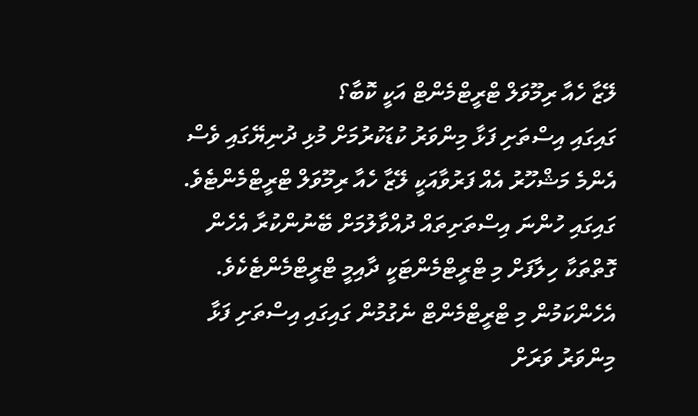ލޭޒާ ހެއާ ރިމޫވަލް ޓްރީޓްމެންޓް އަކީ ކޮބާ؟
ގައިގައި އިސްތަށި ފަޅާ މިންވަރު ކުޑަކުރުމަށް މުޅި ދުނިޔޭގައި ވެސް އެންމެ މަޝްހޫރު އެއް ފަރުވާއަކީ ލޭޒާ ހެއާ ރިމޫވަލް ޓްރީޓްމެންޓެވެ. ގައިގައި ހުންނަ އިސްތަށިތައް ދުއްވާލުމަށް ބޭނުންކުރާ އެހެން ގޮތްތަކާ ހިލާފަށް މި ޓްރީޓްމެންޓަކީ ދާއިމީ ޓްރީޓްމެންޓެކެވެ. އެހެންކަމުން މި ޓްރީޓްމެންޓް ނެގުމުން ގައިގައި އިސްތަށި ފަޅާ މިންވަރު ވަރަށް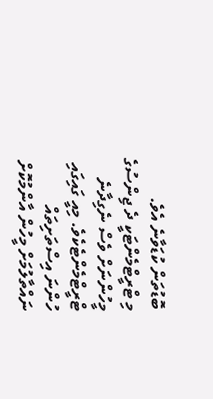ބޮޑުތަން ކުޑަވާނެ އެވެ.
މި ޓްރީޓްމެންޓަކީ ދެ ޖިންސުގެ މީހުންނަށް ވެސް ނެގިދާނެ ޓްރީޓްމެންޓެކެވެ. މިއީ ގައިގައި ހުންނަ އިސްތަށިތައް ނައްތާލުމަށް މީހުން އާންމުކޮށް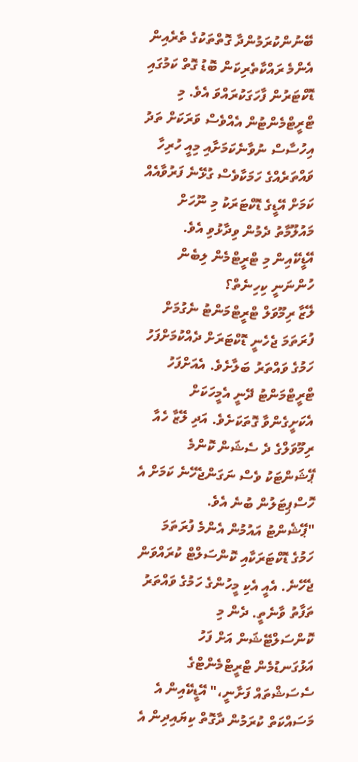ބޭނުންކުރަމުންދާ ގޮތްތަކުގެ ތެރެއިން އެންމެ ރައްކާތެރިކަން ބޮޑު ގޮތް ކަމުގައި ޑޮކްޓަރުން ފާހަގަކުރައްވަ އެވެ. މި ޓްރީޓްމެންޓުން އެއްވެސް ވަރަކަށް ތަދު އިހުސާސް ނުވާނެކަމަށާއި މިއީ ހުރިހާ ވައްތަރެއްގެ ހަމަކާވެސް ގުޅޭނެ ފަރުވާއެއް ކަމަށް އޭޑީގެ ޑޮކްޓަރަކު މި ނޫހަށް މައުލޫމާތު ދެމުން ވިދާޅުވި އެވެ.
އޭޑީކޭއިން މި ޓްރީޓްމެން ލިބެން ހުންނަނީ ކިހިނެތް؟
ލޭޒާ ރިމޫވަލް ޓްރީޓްމަންޓު ނެގުމަށް ފުރަތަމަ ޖެހެނީ ޑޮކްޓަރަށް ދެއްކުމަށްފަހު ހަމުގެ ވައްތަރު ބަލާށެވެ. އެއަށްފަހު ޓްރީޓްމަންޓު ދޭނީ އެމީހަކަށް އެކަށީގެންވާ ގޮތަކަށެވެ. އަދި ލޭޒާ ހެއާ ރިމޫވަލްގެ ދެ ސެޝަން ކޮންމެ ޕޭޝަންޓަކު ވެސް ނަގަންޖެހޭނެ ކަމަށް އެ ހޮސްޕިޓަލުން ބުނެ އެވެ.
"ޕޭޝެންޓު އައުމުން އެންމެ ފުރަތަމަ ހަމުގެ ޑޮކްޓަރަކާއި ކޮންސަލްޓް ކުރައްވަން ޖެހޭނެ. އެއީ އެކި މީހުންގެ ހަމުގެ ވައްތަރު ތަފާތު ވާނެތީ. ދެން މި ކޮންސަލްޓޭޝަން އަށް ފަހު އަޅުގަނޑުމެން ޓްރީޓްމެންޓްގެ ސެސަޝްތައް ފަށާނީ،" އޭޑީކޭއިން އެ މަސައްކަތް ކުރަމުން ދާގޮތް ކިޔައިދިން އެ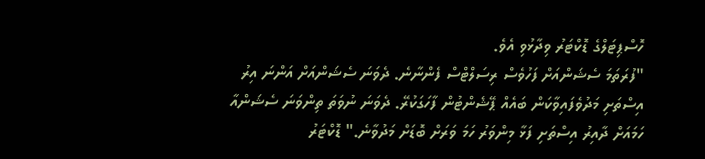ހޮސްޕިޓަލްގެ ޑޮކްޓަރު ވިދާޅުވި އެވެ.
"ފުރަތަމަ ސެޝަންއަށް ފަހުވެސް ރިސަލްޓްސް ފެންނާނެ. ދެވަނަ ސެޝަންއަށް އަންނަ އިރު އިސްތަށި މަދުވެފައިވާކަން ބައެއް ޕޭޝެންޓުން ފާހަގަކުރޭ. ދެވަނަ ނުވަތަ ތިންވަނަ ސެޝަންއާ ހަމައަށް ދާއިރު އިސްތަށި ފަޅާ މިންވަރު ހަމަ ވަރަށް ބޮޑަށް މަދުވާނެ." ޑޮކްޓަރު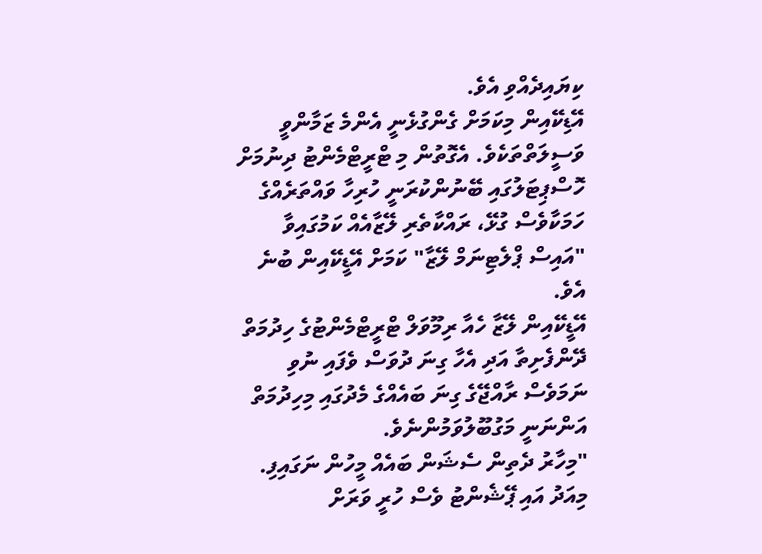ކިޔައިދެއްވި އެވެ.
އޭޑިކޭއިން މިކަމަށް ގެންގުޅެނީ އެންމެ ޒަމާންވީ ވަސީލަތްތަކެވެ. އެގޮތުން މި ޓްރީޓްމެންޓު ދިނުމަށް ހޮސްޕިޓަލުގައި ބޭނުންކުރަނީ ހުރިހާ ވައްތަރެއްގެ ހަމަކާވެސް ގުޅޭ، ރައްކާތެރި ލޭޒާއެއް ކަމުގައިވާ "އައިސް ޕްލެޓިނަމް ލޭޒާ" ކަމަށް އޭޑީކޭއިން ބުނެ އެވެ.
އޭޑީކޭއިން ލޭޒާ ހެއާ ރިމޫވަލް ޓްރީޓްމެންޓުގެ ހިދުމަތް ދޭންފެށިތާ އަދި އެހާ ގިނަ ދުވަސް ވެފައި ނުވި ނަމަވެސް ރާއްޖޭގެ ގިނަ ބައެއްގެ މެދުގައި މިހިދުމަތް އަންނަނީ މަގުބޫލުވަމުންނެވެ.
"މިހާރު ދެތިން ސެޝަން ބައެއް މީހުން ނަގައިފި. މިއަދު އައި ޕޭޝެންޓު ވެސް ހުރީ ވަރަށް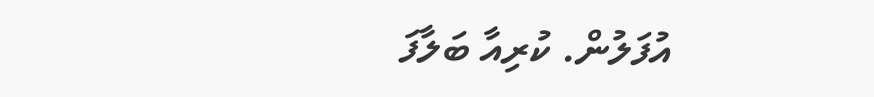އުފަލުން. ކުރިއާ ބަލާފަ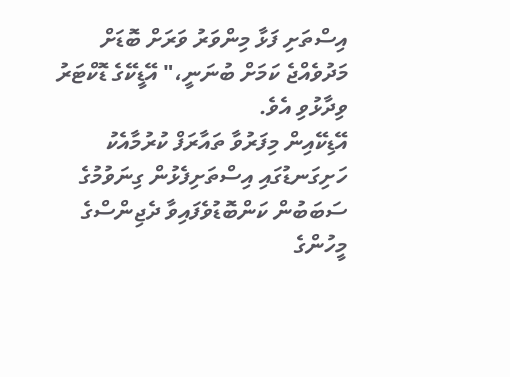އިސްތަށި ފަޅާ މިންވަރު ވަރަށް ބޮޑަށް މަދުވެއްޖެ ކަމަށް ބުނަނީ،" އޭޑީކޭގެ ޑޮކްޓަރު ވިދާޅުވި އެވެ.
އޭޑިކޭއިން މިފަރުވާ ތައާރަފް ކުރުމާއެކު ހަށިގަނޑުގައި އިސްތަށިފެޅުން ގިނަވުމުގެ ސަބަބުން ކަންބޮޑުވެފައިވާ ދެޖިންސްގެ މީހުންގެ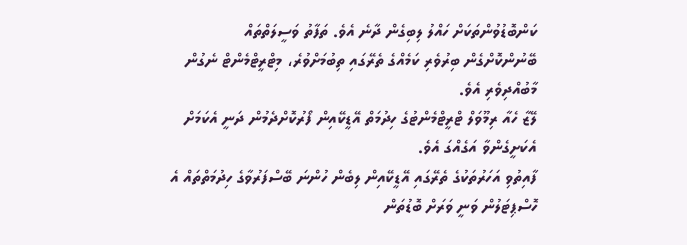ކަންބޮޑުވުންތަކަށް ހައްލު ލިބިގެން ދާނެ އެވެ. ތަފާތު ވަސީލަތްތައް ބޭނުންކޮށްގެން ބިރުވެރި ކަމެއްގެ ތެރޭގައި ތިބުމަށްވުރެ، މިޓްރީޓްމެންޓް ނެގުން މާބުއްދިވެރި އެވެ.
ލޭޒާ ހެއާ ރިމޫވަލް ޓްރީޓްމެންޓުގެ ހިދުމަތް އޭޑީކޭއިން ފޯރުކޮށްދެމުން ދަނީ އެކަމަށް އެކަށީގެންވާ އަގެއްގަ އެވެ.
ފާއިތުވި އަހަރުތަކުގެ ތެރޭގައި އޭޑީކޭއިން ލިބެން ހުންނަ ބޭސްފަރުވާގެ ހިދުމަތްތައް އެ ހޮސްޕިޓަލުން ވަނީ ވަރަށް ބޮޑުތަން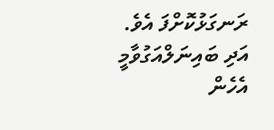ރަނގަޅުކޮށްފަ އެވެ. އަދި ބައިނަލްއަގުވާމީ އެހެން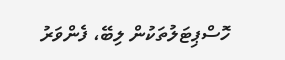ހޮސްޕިޓަލުތަކުން ލިބޭ، ފެންވަރު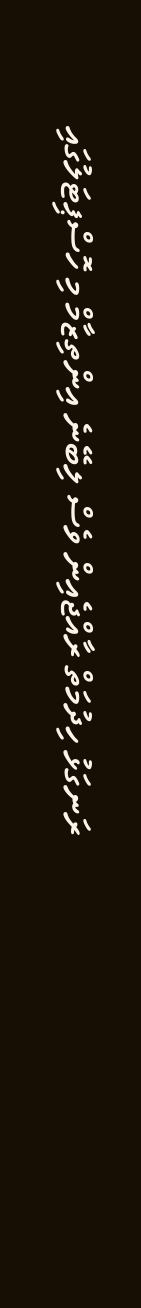ރަނގަޅު ހިދުމަތް ރާއްޖެއިން ވެސް ލިބޭނެ އިންތިޒާމް މި ހޮސްޕިޓަލުގައި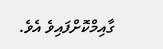ގާއިމްކޮށްފައިވެ އެވެ.